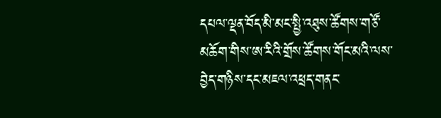དཔལ་ལྡན་བོད་མི་མང་སྤྱི་འཐུས་ཚོགས་གཙོ་མཆོག་གིས་ཨ་རིའི་གྲོས་ཚོགས་གོང་མའི་ལས་བྱེད་གཉིས་དང་མཇལ་འཕྲད་གནང་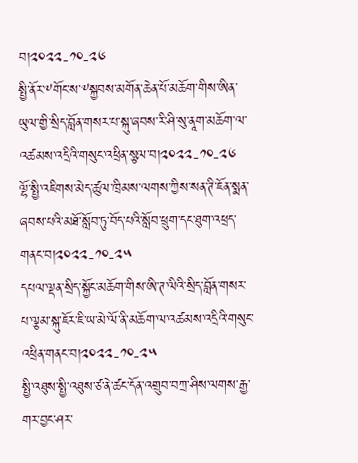བ།༢༠༢༢-༡༠-༢༦
སྤྱི་ནོར་༸གོང་ས་༸སྐྱབས་མགོན་ཆེན་པོ་མཆོག་གིས་ཨིན་ཡུལ་གྱི་སྲིད་བློན་གསར་པ་སྐུ་ཞབས་རི་ཤི་སུ་ནཱག་མཆོག་ལ་འཚམས་འདྲིའི་གསུང་འཕྲིན་སྩལ་བ།༢༠༢༢-༡༠-༢༦
ལྷོ་སྤྱི་འཇིགས་མེད་ཚུལ་ཁྲིམས་ལགས་ཀྱིས་སན་ཊི་ཇོན་སྨན་ཞབས་པའི་མཐོ་སློབ་ཏུ་བོད་པའི་སློབ་ཕྲུག་དང་ཐུག་འཕྲད་གནང་བ།༢༠༢༢-༡༠-༢༥
དཔལ་ལྡན་སྲིད་སྐྱོང་མཆོག་གིས་ཨི་ཊ་ལིའི་སྲིད་བློན་གསར་པ་ལྕམ་སྐུ་ཇོར་ཇི་ཡ་མེ་ལོ་ནི་མཆོག་ལ་འཚམས་འདྲིའི་གསུང་འཕྲིན་གནང་བ།༢༠༢༢-༡༠-༢༥
སྤྱི་འཐུས་སྤྱི་འཐུས་ཙ་ནེ་ཚང་དོན་འགྲུབ་བཀྲ་ཤིས་ལགས་རྒྱ་གར་བྱང་ཤར་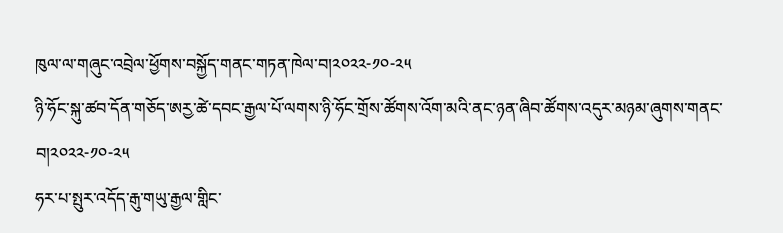ཁུལ་ལ་གཞུང་འབྲེལ་ཕྱོགས་བསྐྱོད་གནང་གཏན་ཁེལ་བ།༢༠༢༢-༡༠-༢༥
ཉི་ཧོང་སྐུ་ཚབ་དོན་གཅོད་ཨརྱ་ཚེ་དབང་རྒྱལ་པོ་ལགས་ཉི་ཧོང་གྲོས་ཚོགས་འོག་མའི་ནང་ཉན་ཞིབ་ཚོགས་འདུར་མཉམ་ཞུགས་གནང་བ།༢༠༢༢-༡༠-༢༥
ཧར་པ་སྤུར་འདོད་རྒུ་གཡུ་རྒྱལ་གླིང་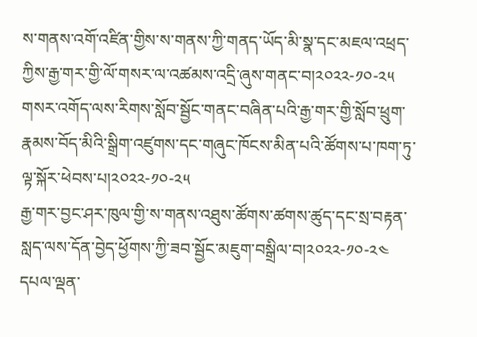ས་གནས་འགོ་འཛིན་གྱིས་ས་གནས་ཀྱི་གནད་ཡོད་མི་སྣ་དང་མཇལ་འཕྲད་ཀྱིས་རྒྱ་གར་གྱི་ལོ་གསར་ལ་འཚམས་འདྲི་ཞུས་གནང་བ།༢༠༢༢-༡༠-༢༥
གསར་འགོད་ལས་རིགས་སློབ་སྦྱོང་གནང་བཞིན་པའི་རྒྱ་གར་གྱི་སློབ་ཕྲུག་རྣམས་བོད་མིའི་སྒྲིག་འཛུགས་དང་གཞུང་ཁོངས་མིན་པའི་ཚོགས་པ་ཁག་ཏུ་ལྟ་སྐོར་ཕེབས་པ།༢༠༢༢-༡༠-༢༥
རྒྱ་གར་བྱང་ཤར་ཁུལ་གྱི་ས་གནས་འཐུས་ཚོགས་ཚགས་ཚུད་དང་སྲ་བརྟན་སླད་ལས་དོན་བྱེད་ཕྱོགས་ཀྱི་ཟབ་སྦྱོང་མཇུག་བསྒྲིལ་བ།༢༠༢༢-༡༠-༢༤
དཔལ་ལྡན་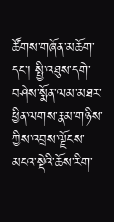ཚོགས་གཞོན་མཆོག་དང་། སྤྱི་འཐུས་དགེ་བཤེས་སྨོན་ལམ་མཐར་ཕྱིན་ལགས་རྣམ་གཉིས་ཀྱིས་འབྲས་ལྗོངས་མངའ་སྡེའི་ཆོས་རིག་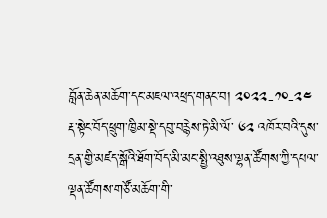བློན་ཆེན་མཆོག་དང་མཇལ་འཕྲད་གནང་བ། ༢༠༢༢-༡༠-༢༤
རྡ་སྟེང་བོད་ཕྲུག་ཁྱིམ་སྡེ་དབུ་བརྙེས་ཏེ་མི་ལོ་ ༦༢ འཁོར་བའི་དུས་དྲན་གྱི་མཛད་སྒོའི་ཐོག་བོད་མི་མང་སྤྱི་འཐུས་ལྷན་ཚོགས་ཀྱི་དཔལ་ལྡན་ཚོགས་གཙོ་མཆོག་གི་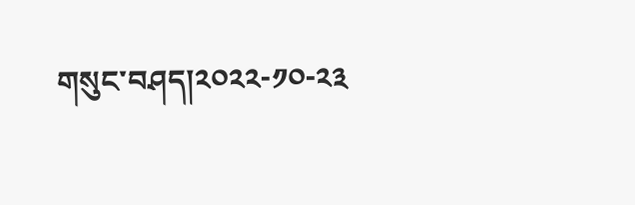གསུང་བཤད།༢༠༢༢-༡༠-༢༣